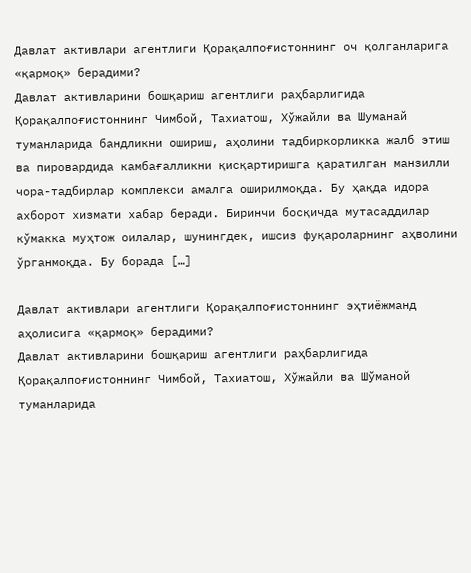Давлат активлари агентлиги Қорақалпоғистоннинг оч қолганларига «қармоқ» берадими?
Давлат активларини бошқариш агентлиги раҳбарлигида Қорақалпоғистоннинг Чимбой, Тахиатош, Хўжайли ва Шуманай туманларида бандликни ошириш, аҳолини тадбиркорликка жалб этиш ва пировардида камбағалликни қисқартиришга қаратилган манзилли чора-тадбирлар комплекси амалга оширилмоқда. Бу ҳақда идора ахборот хизмати хабар беради. Биринчи босқичда мутасаддилар кўмакка муҳтож оилалар, шунингдек, ишсиз фуқароларнинг аҳволини ўрганмоқда. Бу борада […]

Давлат активлари агентлиги Қорақалпоғистоннинг эҳтиёжманд аҳолисига «қармоқ» берадими?
Давлат активларини бошқариш агентлиги раҳбарлигида Қорақалпоғистоннинг Чимбой, Тахиатош, Хўжайли ва Шўманой туманларида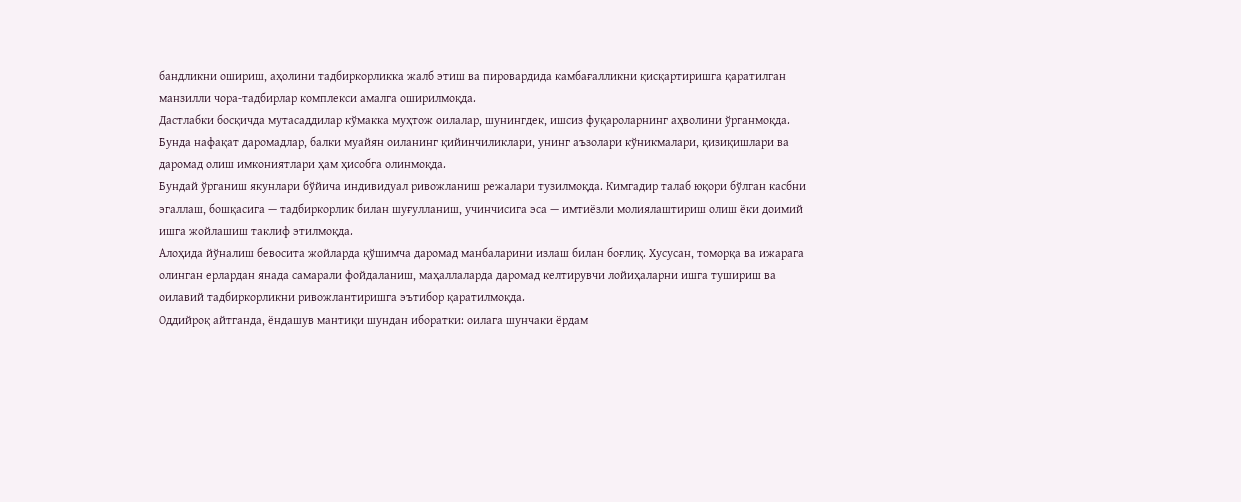бандликни ошириш, аҳолини тадбиркорликка жалб этиш ва пировардида камбағалликни қисқартиришга қаратилган манзилли чора-тадбирлар комплекси амалга оширилмоқда.
Дастлабки босқичда мутасаддилар кўмакка муҳтож оилалар, шунингдек, ишсиз фуқароларнинг аҳволини ўрганмоқда. Бунда нафақат даромадлар, балки муайян оиланинг қийинчиликлари, унинг аъзолари кўникмалари, қизиқишлари ва даромад олиш имкониятлари ҳам ҳисобга олинмоқда.
Бундай ўрганиш якунлари бўйича индивидуал ривожланиш режалари тузилмоқда. Кимгадир талаб юқори бўлган касбни эгаллаш, бошқасига — тадбиркорлик билан шуғулланиш, учинчисига эса — имтиёзли молиялаштириш олиш ёки доимий ишга жойлашиш таклиф этилмоқда.
Алоҳида йўналиш бевосита жойларда қўшимча даромад манбаларини излаш билан боғлиқ. Хусусан, томорқа ва ижарага олинган ерлардан янада самарали фойдаланиш, маҳаллаларда даромад келтирувчи лойиҳаларни ишга тушириш ва оилавий тадбиркорликни ривожлантиришга эътибор қаратилмоқда.
Оддийроқ айтганда, ёндашув мантиқи шундан иборатки: оилага шунчаки ёрдам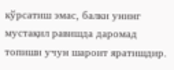кўрсатиш эмас, балки унинг мустақил равишда даромад топиши учун шароит яратишдир.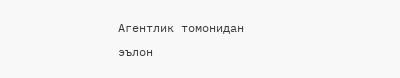Агентлик томонидан эълон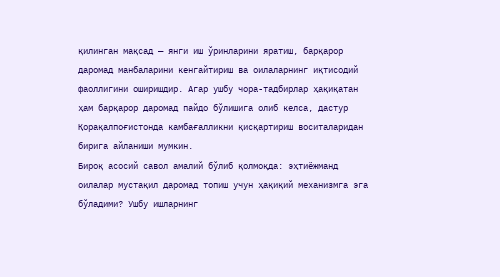қилинган мақсад — янги иш ўринларини яратиш, барқарор даромад манбаларини кенгайтириш ва оилаларнинг иқтисодий фаоллигини оширишдир. Агар ушбу чора-тадбирлар ҳақиқатан ҳам барқарор даромад пайдо бўлишига олиб келса, дастур Қорақалпоғистонда камбағалликни қисқартириш воситаларидан бирига айланиши мумкин.
Бироқ асосий савол амалий бўлиб қолмоқда: эҳтиёжманд оилалар мустақил даромад топиш учун ҳақиқий механизмга эга бўладими? Ушбу ишларнинг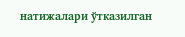натижалари ўтказилган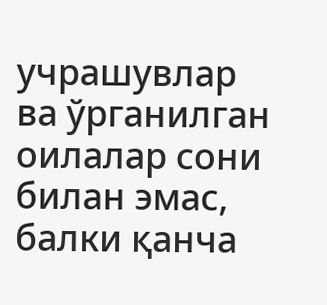учрашувлар ва ўрганилган оилалар сони билан эмас, балки қанча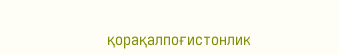қорақалпоғистонлик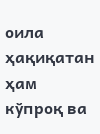оила ҳақиқатан ҳам кўпроқ ва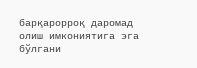барқарорроқ даромад олиш имкониятига эга бўлгани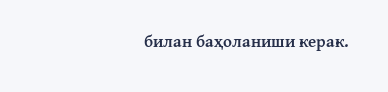билан баҳоланиши керак.